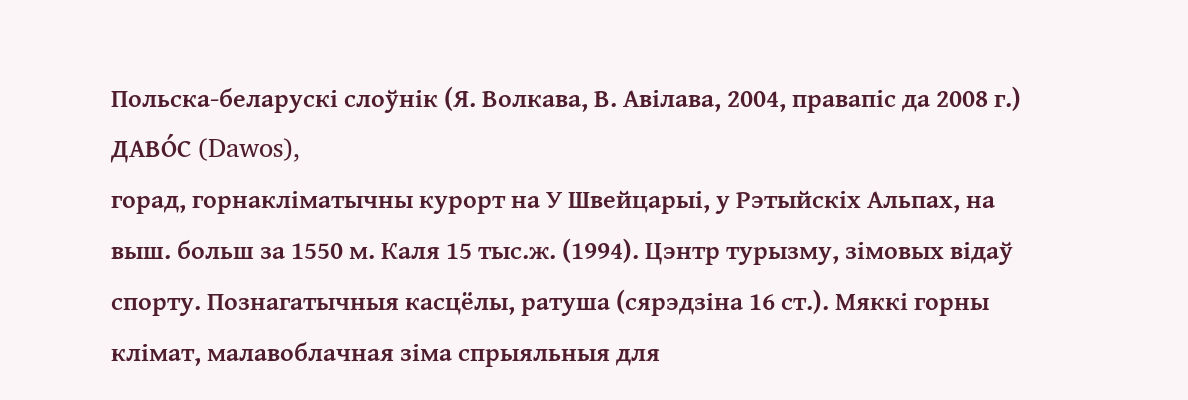Польска-беларускі слоўнік (Я. Волкава, В. Авілава, 2004, правапіс да 2008 г.)
ДАВО́С (Dawos),
горад, горнакліматычны курорт на У Швейцарыі, у Рэтыйскіх Альпах, на выш. больш за 1550 м. Каля 15 тыс.ж. (1994). Цэнтр турызму, зімовых відаў спорту. Познагатычныя касцёлы, ратуша (сярэдзіна 16 ст.). Мяккі горны клімат, малавоблачная зіма спрыяльныя для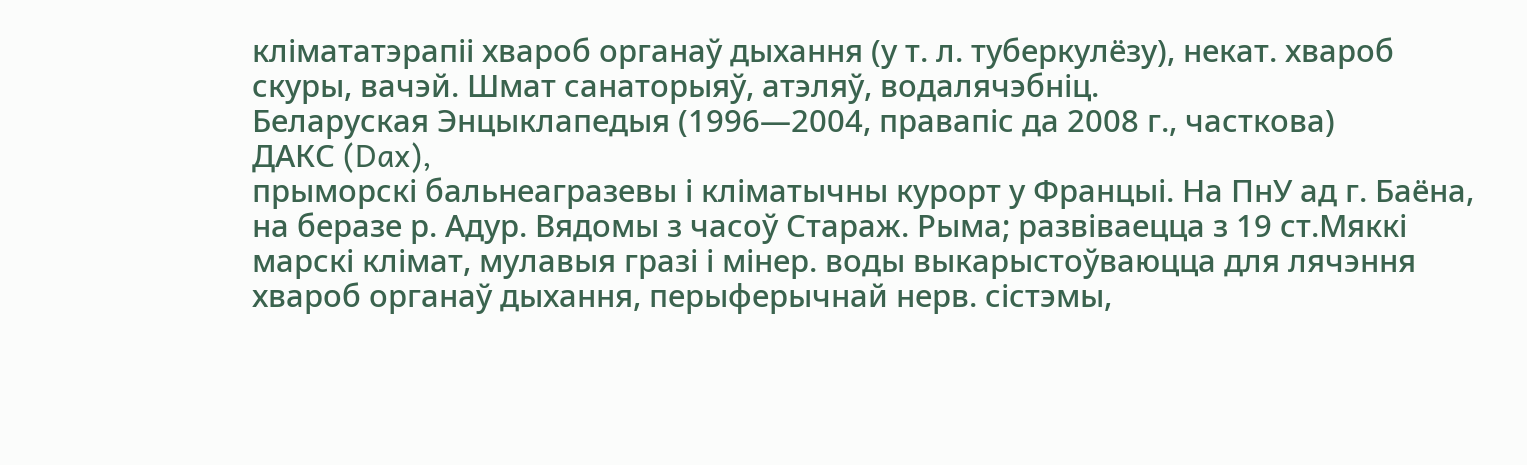клімататэрапіі хвароб органаў дыхання (у т. л. туберкулёзу), некат. хвароб скуры, вачэй. Шмат санаторыяў, атэляў, водалячэбніц.
Беларуская Энцыклапедыя (1996—2004, правапіс да 2008 г., часткова)
ДАКС (Dax),
прыморскі бальнеагразевы і кліматычны курорт у Францыі. На ПнУ ад г. Баёна, на беразе р. Адур. Вядомы з часоў Стараж. Рыма; развіваецца з 19 ст.Мяккі марскі клімат, мулавыя гразі і мінер. воды выкарыстоўваюцца для лячэння хвароб органаў дыхання, перыферычнай нерв. сістэмы,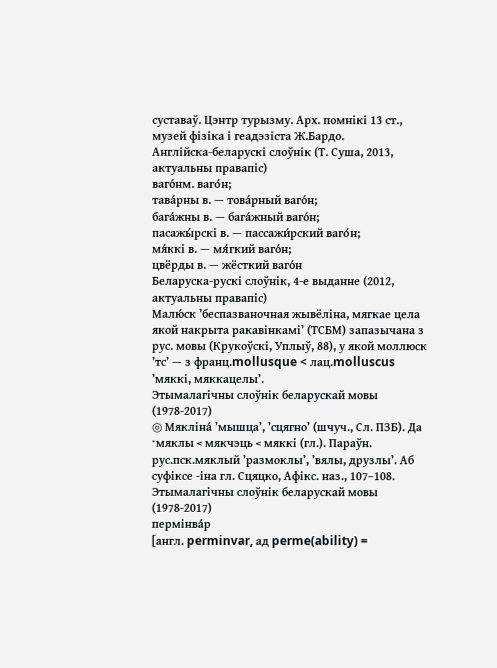суставаў. Цэнтр турызму. Арх. помнікі 13 ст., музей фізіка і геадэзіста Ж.Бардо.
Англійска-беларускі слоўнік (Т. Суша, 2013, актуальны правапіс)
ваго́нм. ваго́н;
тава́рны в. — това́рный ваго́н;
бага́жны в. — бага́жный ваго́н;
пасажы́рскі в. — пассажи́рский ваго́н;
мя́ккі в. — мя́гкий ваго́н;
цвёрды в. — жёсткий ваго́н
Беларуска-рускі слоўнік, 4-е выданне (2012, актуальны правапіс)
Малю́ск ’беспазваночная жывёліна, мягкае цела якой накрыта ракавінкамі’ (ТСБМ) запазычана з рус. мовы (Крукоўскі, Уплыў, 88), у якой моллюск ’тс’ — з франц.mollusque < лац.molluscus ’мяккі, мяккацелы’.
Этымалагічны слоўнік беларускай мовы (1978-2017)
◎ Мякліна́ ’мышца’, ’сцягно’ (шчуч., Сл. ПЗБ). Да ⁺мяклы < мякчэць < мяккі (гл.). Параўн. рус.пск.мяклый ’размоклы’, ’вялы, друзлы’. Аб суфіксе ‑іна гл. Сцяцко, Афікс. наз., 107–108.
Этымалагічны слоўнік беларускай мовы (1978-2017)
пермінва́р
[англ. perminvar, ад perme(ability) =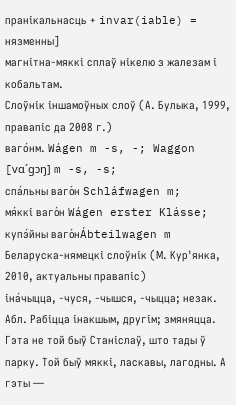пранікальнасць + invar(iable) = нязменны]
магнітна-мяккі сплаў нікелю з жалезам і кобальтам.
Слоўнік іншамоўных слоў (А. Булыка, 1999, правапіс да 2008 г.)
ваго́нм. Wágen m -s, -; Waggon [vɑ´gɔŋ] m -s, -s;
спа́льны ваго́н Schláfwagen m;
мя́ккі ваго́н Wágen erster Klásse;
купэ́йны ваго́нÁbteilwagen m
Беларуска-нямецкі слоўнік (М. Кур'янка, 2010, актуальны правапіс)
іна́чыцца, ‑чуся, ‑чышся, ‑чыцца; незак.
Абл. Рабіцца інакшым, другім; змяняцца. Гэта не той быў Станіслаў, што тады ў парку. Той быў мяккі, ласкавы, лагодны. А гэты —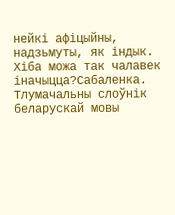нейкі афіцыйны, надзьмуты, як індык. Хіба можа так чалавек іначыцца?Сабаленка.
Тлумачальны слоўнік беларускай мовы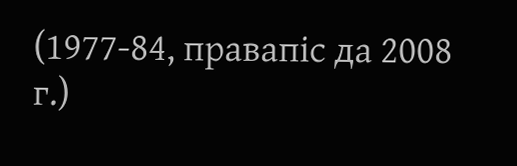(1977-84, правапіс да 2008 г.)